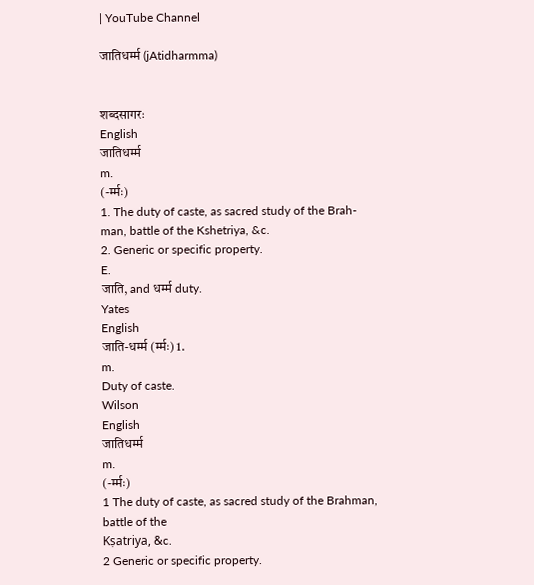| YouTube Channel

जातिधर्म्म (jAtidharmma)


शब्दसागरः
English
जातिधर्म्म
m.
(-र्म्मः)
1. The duty of caste, as sacred study of the Brah-
man, battle of the Kshetriya, &c.
2. Generic or specific property.
E.
जाति, and धर्म्म duty.
Yates
English
जाति-धर्म्म (र्म्मः) 1.
m.
Duty of caste.
Wilson
English
जातिधर्म्म
m.
(-र्म्मः)
1 The duty of caste, as sacred study of the Brahman, battle of the
Kṣatriya, &c.
2 Generic or specific property.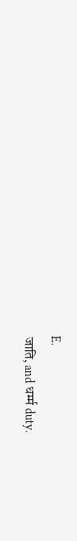E.
जाति, and धर्म्म duty.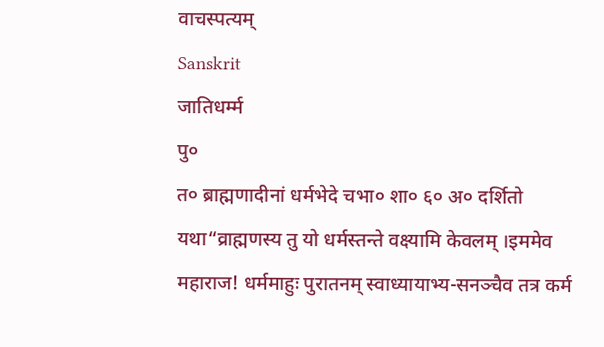वाचस्पत्यम्
Sanskrit
जातिधर्म्म
पु०
त० ब्राह्मणादीनां धर्मभेदे चभा० शा० ६० अ० दर्शितो यथा“व्राह्मणस्य तु यो धर्मस्तन्ते वक्ष्यामि केवलम् ।इममेव महाराज! धर्ममाहुः पुरातनम् स्वाध्यायाभ्य-सनञ्चैव तत्र कर्म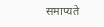समाप्यते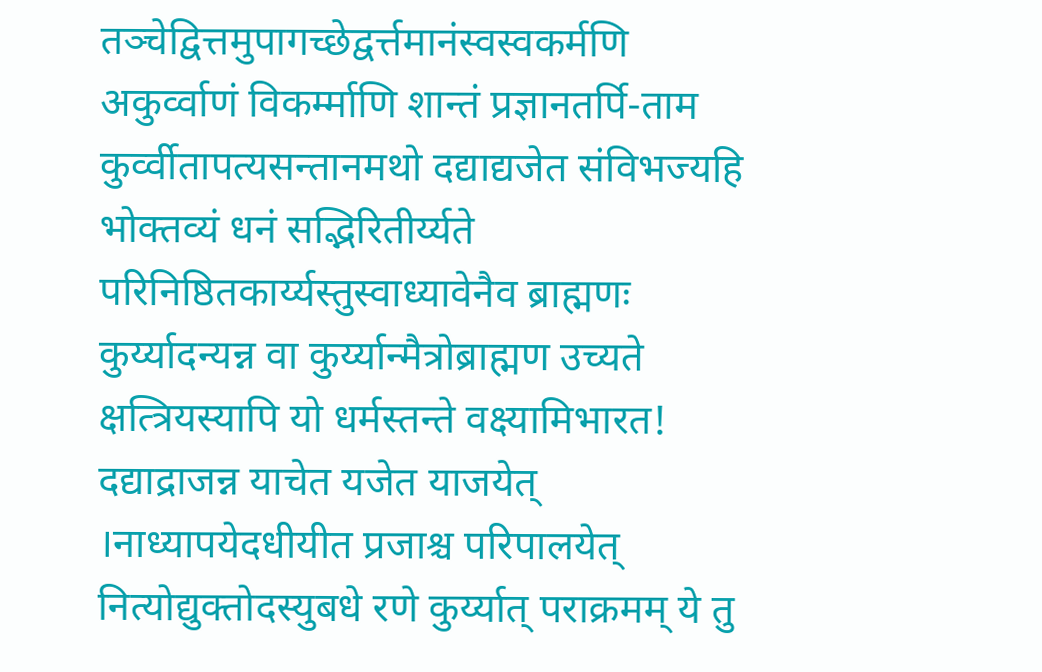तञ्चेद्वित्तमुपागच्छेद्वर्त्तमानंस्वस्वकर्मणि अकुर्व्वाणं विकर्म्माणि शान्तं प्रज्ञानतर्पि-ताम कुर्व्वीतापत्यसन्तानमथो दद्याद्यजेत संविभज्यहि भोक्तव्यं धनं सद्भिरितीर्य्यते परिनिष्ठितकार्य्यस्तुस्वाध्यावेनैव ब्राह्मणः कुर्य्यादन्यन्न वा कुर्य्यान्मैत्रोब्राह्मण उच्यते क्षत्त्रियस्यापि यो धर्मस्तन्ते वक्ष्यामिभारत! दद्याद्राजन्न याचेत यजेत याजयेत् ।नाध्यापयेदधीयीत प्रजाश्च परिपालयेत् नित्योद्युक्तोदस्युबधे रणे कुर्य्यात् पराक्रमम् ये तु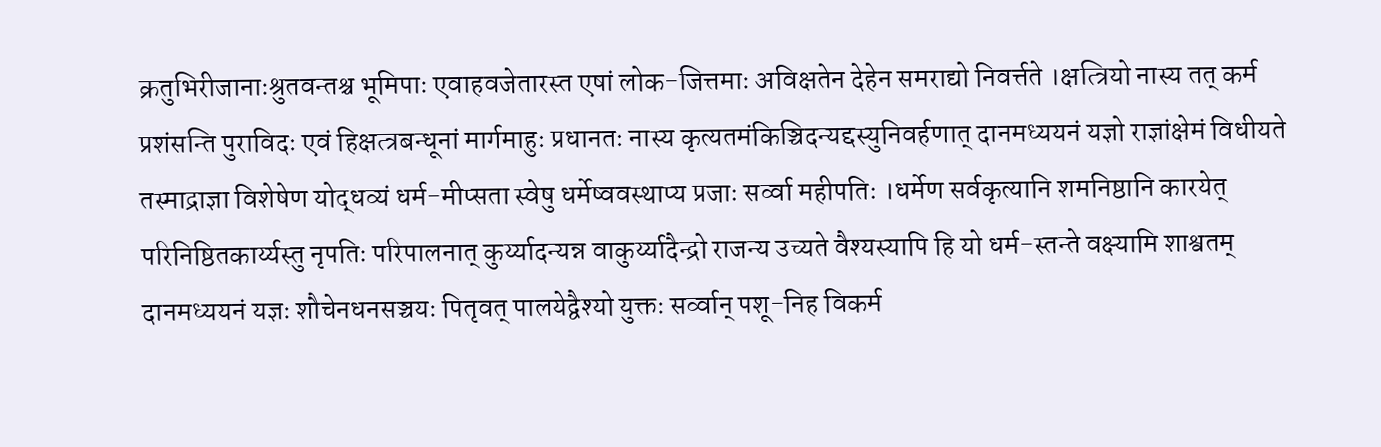क्रतुभिरीजानाःश्रुतवन्तश्च भूमिपाः एवाहवजेतारस्त एषां लोक-जित्तमाः अविक्षतेन देहेन समराद्यो निवर्त्तते ।क्षत्त्रियो नास्य तत् कर्म प्रशंसन्ति पुराविदः एवं हिक्षत्त्रबन्धूनां मार्गमाहुः प्रधानतः नास्य कृत्यतमंकिञ्चिदन्यद्दस्युनिवर्हणात् दानमध्ययनं यज्ञो राज्ञांक्षेमं विधीयते तस्माद्राज्ञा विशेषेण योद्धव्यं धर्म-मीप्सता स्वेषु धर्मेष्ववस्थाप्य प्रजाः सर्व्वा महीपतिः ।धर्मेण सर्वकृत्यानि शमनिष्ठानि कारयेत् परिनिष्ठितकार्य्यस्तु नृपतिः परिपालनात् कुर्य्यादन्यन्न वाकुर्य्यादैन्द्रो राजन्य उच्यते वैश्यस्यापि हि यो धर्म-स्तन्ते वक्ष्यामि शाश्वतम् दानमध्ययनं यज्ञः शौचेनधनसञ्चयः पितृवत् पालयेद्वैश्यो युक्तः सर्व्वान् पशू-निह विकर्म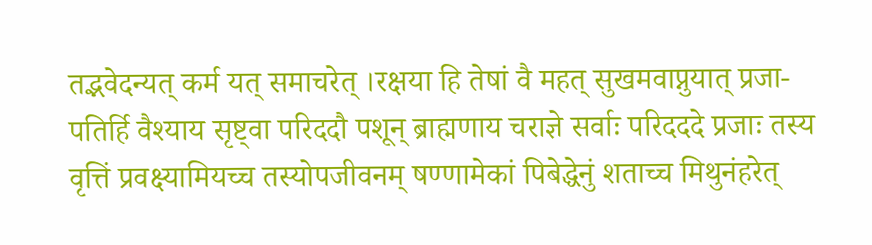तद्भवेदन्यत् कर्म यत् समाचरेत् ।रक्षया हि तेषां वै महत् सुखमवाप्नुयात् प्रजा-पतिर्हि वैश्याय सृष्ट्वा परिददौ पशून् ब्राह्मणाय चराज्ञे सर्वाः परिदददे प्रजाः तस्य वृत्तिं प्रवक्ष्यामियच्च तस्योपजीवनम् षण्णामेकां पिबेद्धेनुं शताच्च मिथुनंहरेत्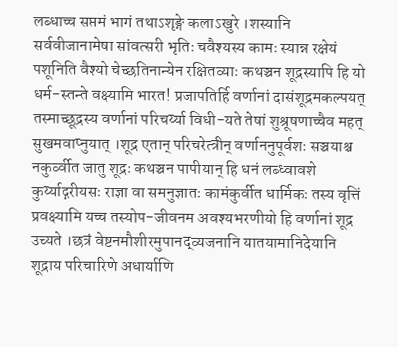लब्धाच्च सप्तमं भागं तथाऽशृङ्गे कलाऽखुरे ।शस्यानि सर्ववीजानामेषा सांवत्सरी भृतिः चवैश्यस्य कामः स्यान्न रक्षेयं पशूनिति वैश्यो चेच्छतिनान्येन रक्षितव्याः कथञ्चन शूद्रस्यापि हि यो धर्म-स्तन्ते वक्ष्यामि भारत! प्रजापतिर्हि वर्णानां दासंशूद्रमकल्पयत् तस्माच्छूद्रस्य वर्णानां परिचर्य्या विधी-यते तेषां शुश्रूषणाच्चैव महत् सुखमवाप्नुयात् ।शूद्र एतान् परिचरेत्त्रीन् वर्णाननुपूर्वशः सञ्चयाश्च नकुर्व्वीत जातु शूद्रः कथञ्चन पापीयान् हि धनं लब्ध्वावशे कुर्य्याद्गरीयसः राज्ञा वा समनुज्ञातः कामंकुर्वीत धार्मिकः तस्य वृत्तिं प्रवक्ष्यामि यच्च तस्योप-जीवनम अवश्यभरणीयो हि वर्णानां शूद्र उच्यते ।छत्रं वेष्टनमौशीरमुपानद्व्यजनानि यातयामानिदेयानि शूद्राय परिचारिणे अधार्याणि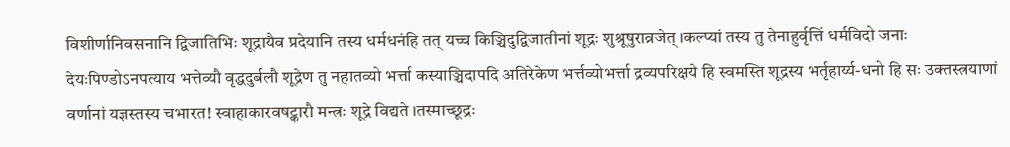विशीर्णानिवसनानि द्विजातिभिः शूद्रायैव प्रदेयानि तस्य धर्मधनंहि तत् यच्च किञ्चिदुद्विजातीनां शूद्रः शुश्रूषुराव्रजेत् ।कल्प्यां तस्य तु तेनाहुर्वृत्तिं धर्मविदो जनाः देयःपिण्डोऽनपत्याय भत्तेव्यौ वृद्धदुर्बलौ शूद्रेण तु नहातव्यो भर्त्ता कस्याञ्चिदापदि अतिरेकेण भर्त्तव्योभर्त्ता द्रव्यपरिक्षये हि स्वमस्ति शूद्रस्य भर्तृहार्य्य-धनो हि सः उक्तस्त्रयाणां वर्णानां यज्ञस्तस्य चभारत! स्वाहाकारवषट्कारौ मन्त्रः शूद्रे विद्यते ।तस्माच्छूद्रः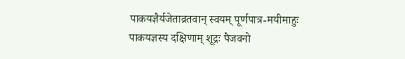पाकयज्ञैर्यजेताव्रतवान् स्वयम् पूर्णपात्र-मयीमाहुः पाकयज्ञस्य दक्षिणाम् शूद्रः पैजवनो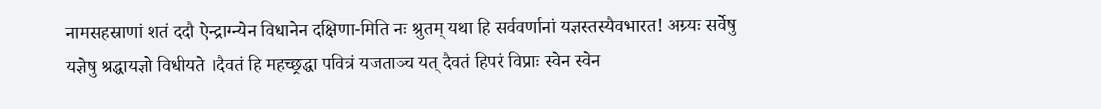नामसहस्राणां शतं ददौ ऐन्द्राग्न्येन विधानेन दक्षिणा-मिति नः श्रुतम् यथा हि सर्ववर्णानां यज्ञस्तस्यैवभारत! अग्र्यः सर्वेषु यज्ञेषु श्रद्धायज्ञो विधीयते ।दैवतं हि महच्छ्रद्धा पवित्रं यजताञ्च यत् दैवतं हिपरं विप्राः स्वेन स्वेन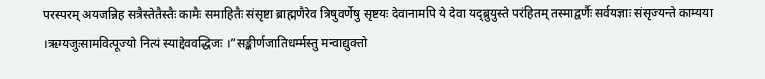परस्परम् अयजन्निह सत्रैस्तेतैस्तैः कामैः समाहितैः संसृष्टा ब्राह्मणैरेव त्रिषुवर्णेषु सृष्टयः देवानामपि ये देवा यद्ब्रुयुस्ते परंहितम् तस्माद्वर्णैः सर्वयज्ञाः संसृज्यन्ते काम्यया ।ऋग्यजुःसामवित्पूज्यो नित्यं स्याद्देववद्धिजः ।”सङ्कीर्णजातिधर्म्मस्तु मन्वाद्युक्तो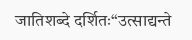जातिशब्दे दर्शितः“उत्साद्यन्ते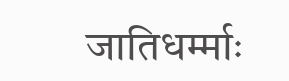जातिधर्म्माः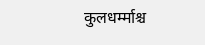कुलधर्म्माश्च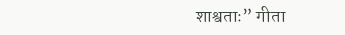शाश्वताः” गीता